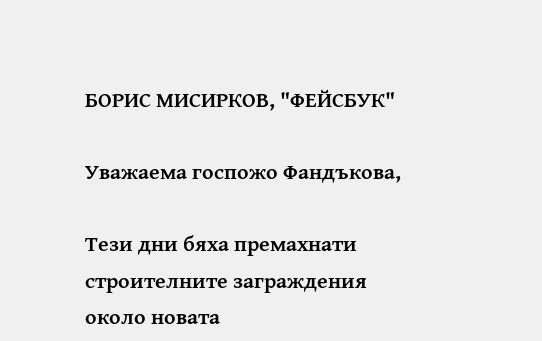БОРИС МИСИРКОВ, "ФЕЙСБУК"

Уважаема госпожо Фандъкова,

Тези дни бяха премахнати строителните заграждения около новата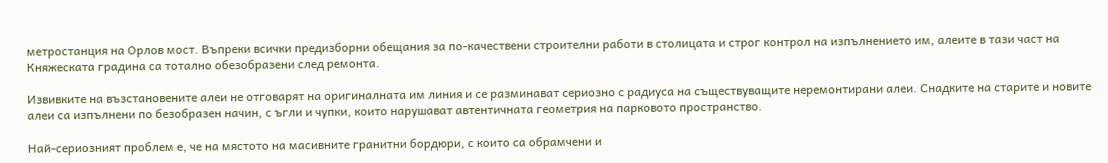метростанция на Орлов мост. Въпреки всички предизборни обещания за по-качествени строителни работи в столицата и строг контрол на изпълнението им, алеите в тази част на Княжеската градина са тотално обезобразени след ремонта.

Извивките на възстановените алеи не отговарят на оригиналната им линия и се разминават сериозно с радиуса на съществуващите неремонтирани алеи. Снадките на старите и новите алеи са изпълнени по безобразен начин, с ъгли и чупки, които нарушават автентичната геометрия на парковото пространство.

Най-сериозният проблем е, че на мястото на масивните гранитни бордюри, с които са обрамчени и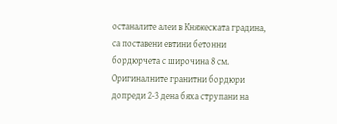останалите алеи в Княжеската градина, са поставени евтини бетонни бордюрчета с широчина 8 см. Оригиналните гранитни бордюри допреди 2-3 дена бяха струпани на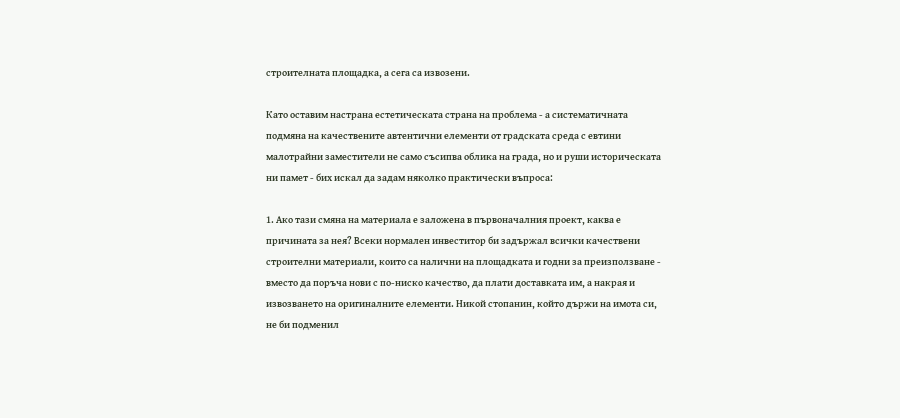строителната площадка, а сега са извозени.

Като оставим настрана естетическата страна на проблема - а систематичната подмяна на качествените автентични елементи от градската среда с евтини малотрайни заместители не само съсипва облика на града, но и руши историческата ни памет - бих искал да задам няколко практически въпроса:

1. Ако тази смяна на материала е заложена в първоначалния проект, каква е причината за нея? Всеки нормален инвеститор би задържал всички качествени строителни материали, които са налични на площадката и годни за преизползване - вместо да поръча нови с по-ниско качество, да плати доставката им, а накрая и извозването на оригиналните елементи. Никой стопанин, който държи на имота си, не би подменил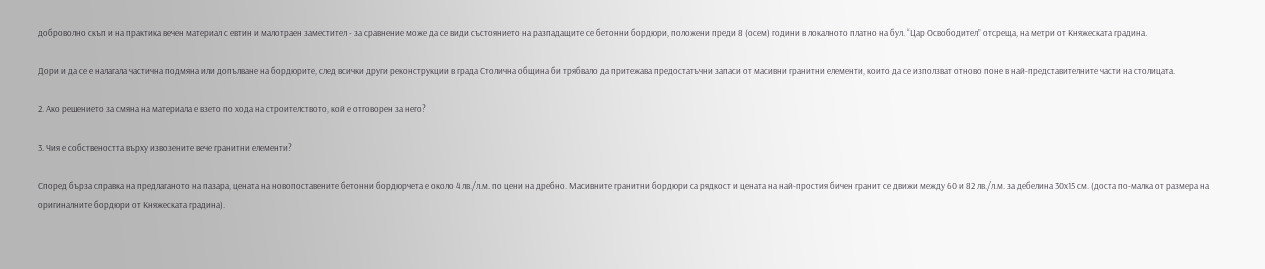доброволно скъп и на практика вечен материал с евтин и малотраен заместител - за сравнение може да се види състоянието на разпадащите се бетонни бордюри, положени преди 8 (осем) години в локалното платно на бул. “Цар Освободител” отсреща, на метри от Княжеската градина.

Дори и да се е налагала частична подмяна или допълване на бордюрите, след всички други реконструкции в града Столична община би трябвало да притежава предостатъчни запаси от масивни гранитни елементи, които да се използват отново поне в най-представителните части на столицата.

2. Ако решението за смяна на материала е взето по хода на строителството, кой е отговорен за него?

3. Чия е собствеността върху извозените вече гранитни елементи?

Според бърза справка на предлаганото на пазара, цената на новопоставените бетонни бордюрчета е около 4 лв./л.м. по цени на дребно. Масивните гранитни бордюри са рядкост и цената на най-простия бичен гранит се движи между 60 и 82 лв./л.м. за дебелина 30х15 см. (доста по-малка от размера на оригиналните бордюри от Княжеската градина).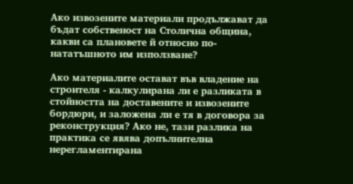Ако извозените материали продължават да бъдат собственост на Столична община, какви са плановете й относно по-нататъшното им използване?

Ако материалите остават във владение на строителя - калкулирана ли е разликата в стойността на доставените и извозените бордюри, и заложена ли е тя в договора за реконструкция? Ако не, тази разлика на практика се явява допълнителна нерегламентирана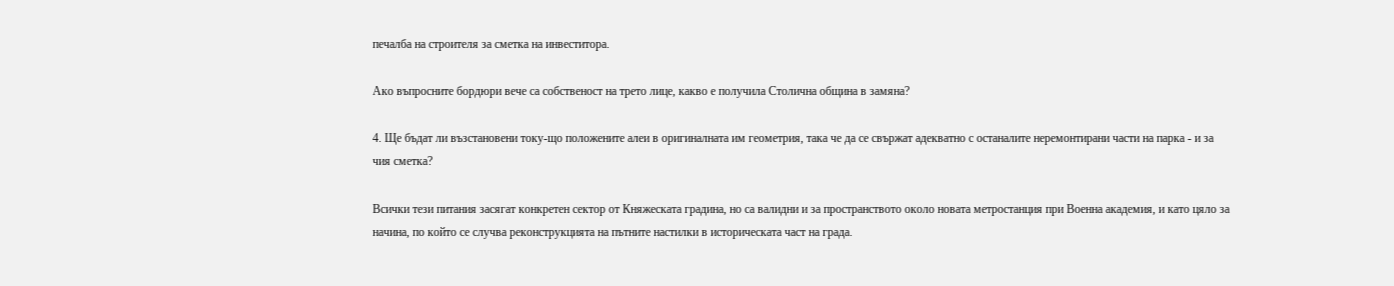печалба на строителя за сметка на инвеститора.

Ако въпросните бордюри вече са собственост на трето лице, какво е получила Столична община в замяна?

4. Ще бъдат ли възстановени току-що положените алеи в оригиналната им геометрия, така че да се свържат адекватно с останалите неремонтирани части на парка - и за чия сметка?

Всички тези питания засягат конкретен сектор от Княжеската градина, но са валидни и за пространството около новата метростанция при Военна академия, и като цяло за начина, по който се случва реконструкцията на пътните настилки в историческата част на града.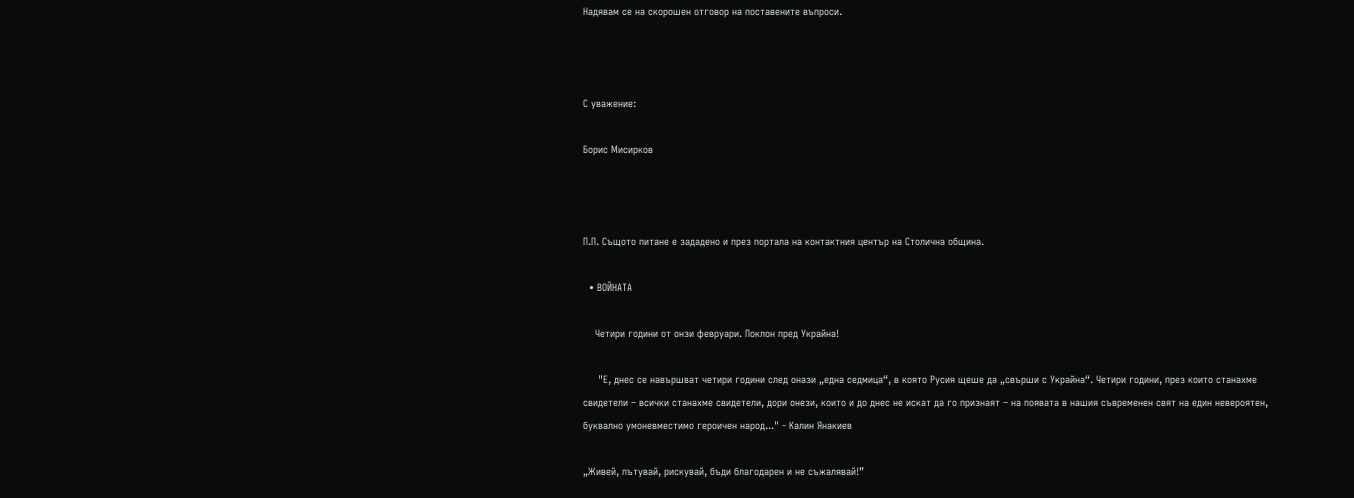Надявам се на скорошен отговор на поставените въпроси.



С уважение:

Борис Мисирков



П.П. Същото питане е зададено и през портала на контактния център на Столична община.

  • ВОЙНАТА

    Четири години от онзи февруари. Поклон пред Украйна!

     "Е, днес се навършват четири години след онази „една седмица“, в която Русия щеше да „свърши с Украйна“. Четири години, през които станахме свидетели – всички станахме свидетели, дори онези, които и до днес не искат да го признаят – на появата в нашия съвременен свят на един невероятен, буквално умоневместимо героичен народ..." - Калин Янакиев

„Живей, пътувай, рискувай, бъди благодарен и не съжалявай!”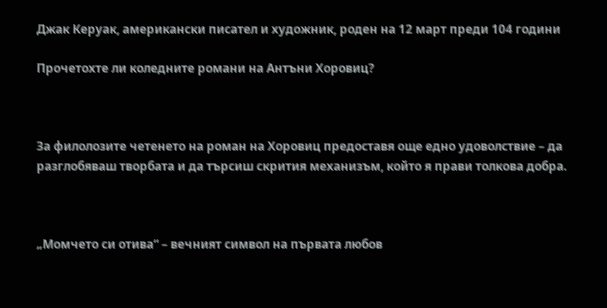Джак Керуак, американски писател и художник, роден на 12 март преди 104 години

Прочетохте ли коледните романи на Антъни Хоровиц?



За филолозите четенето на роман на Хоровиц предоставя още едно удоволствие – да разглобяваш творбата и да търсиш скрития механизъм, който я прави толкова добра.



„Момчето си отива“ – вечният символ на първата любов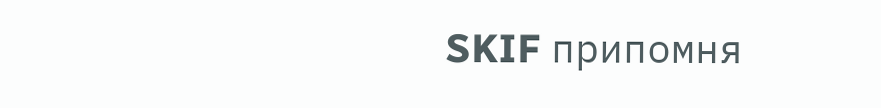SKIF припомня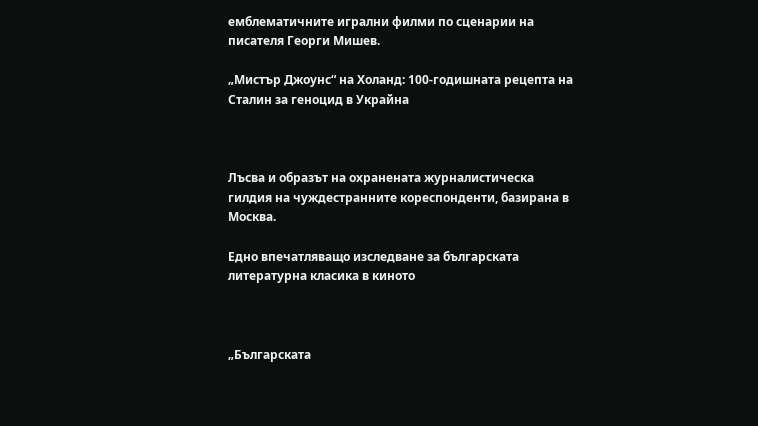емблематичните игрални филми по сценарии на писателя Георги Мишев.

„Мистър Джоунс“ на Холанд: 100-годишната рецепта на Сталин за геноцид в Украйна



Лъсва и образът на охранената журналистическа гилдия на чуждестранните кореспонденти, базирана в Москва.

Едно впечатляващо изследване за българската литературна класика в киното



„Българската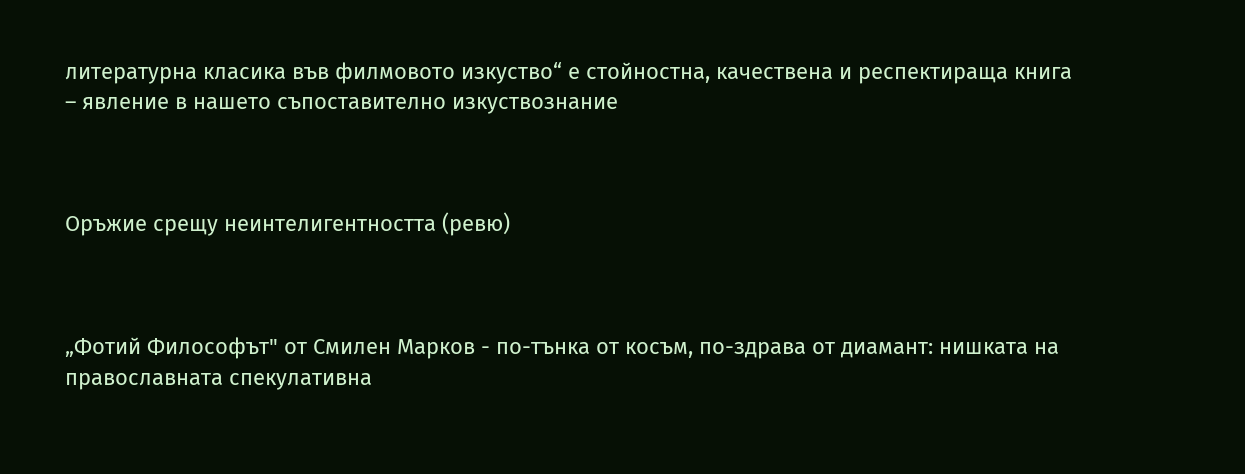литературна класика във филмовото изкуство“ е стойностна, качествена и респектираща книга – явление в нашето съпоставително изкуствознание



Оръжие срещу неинтелигентността (ревю)



„Фотий Философът" от Смилен Марков - по-тънка от косъм, по-здрава от диамант: нишката на православната спекулативна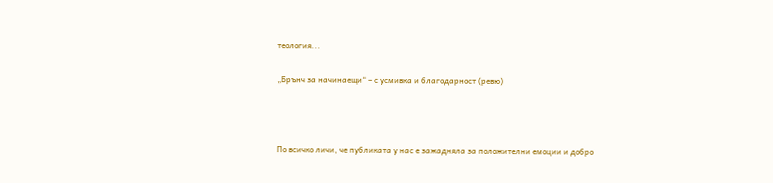теология...

„Брънч за начинаещи“ – с усмивка и благодарност (ревю)



По всичко личи, че публиката у нас е зажадняла за положителни емоции и добро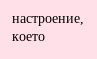настроение, което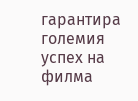гарантира големия успех на филма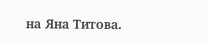на Яна Титова.